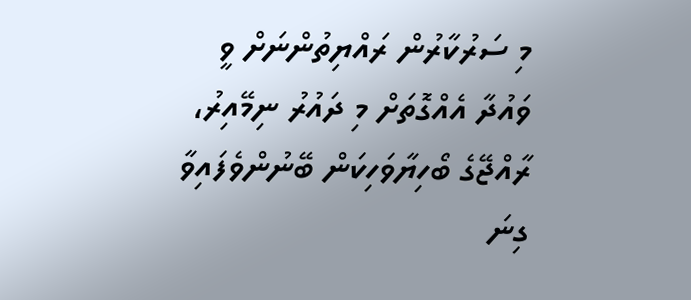މި ސަރުކާރުން ރައްޔިތުންނަށް ވީ ވައުދާ އެއްގޮތަށް މި ދައުރު ނިމޭއިރު، ރާއްޖޭގެ ބޯހިޔާވަހިކަން ބޭނުންވެފައިވާ ގިނަ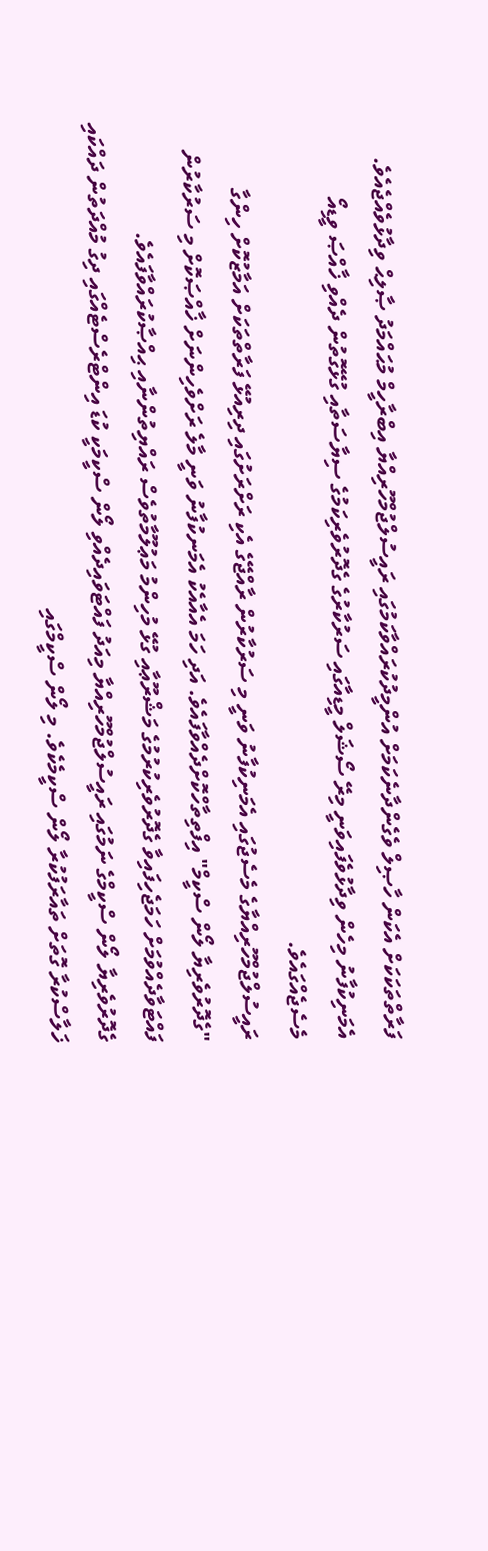ފަރާތްތަކަކަށް އެކަން ހާޞިލް ވެގެންދާނެކަމަށް އުންމީދުކުރައްވާކަމުގައި ރައީސުލްޖުމްހޫރިއްޔާ އިބްރާހީމް މުޙައްމަދު ޞާލިޙް ވިދާޅުވެއްޖެއެވެ. އެމަނިކުފާނު މިހެން ވިދާޅުވެފައިވަނީ މިރޭ ސޯޝަލް މީޑިއާގައި ސަރުކާރުގެ ގެދޮރުވެރިކަމުގެ ސިޔާސަތާއި ގުޅޭގޮތުން ދެއްވި ޚާއްޞަ ވީޑިއޯ މެސެޖެއްގައެވެ.
ރައީސުލްޖުމްހޫރިއްޔާގެ މެސެޖުގައި އެމަނިކުފާނު ވަނީ މި ސަރުކާރުން ރާއްޖޭގެ އެކި ރަށްރަށުގައި ދިރިއުޅޭ ފަރާތްތަކަށް އަމާޒުކޮށް ހިންގާ "ގެދޮރުވެރިޔާ ލޯން ސްކީމް" އިފްތިތާހްކޮށްދެއްވާފައެވެ. އަދި ހަމަ އެއާއެކު އެމަނކުފާނު ވަނީ މާލެ ރަށްވެހިންނަށް ޚާއްޞަކޮށް މި ސަރުކާރުން ފައްޓަވާދެއްވުމަށް ހަމަޖެހިފައިވާ ގެދޮރުވެރިކުރުމުގެ މަޝްރޫޢާއި ގުޅޭ މުހިންމު މަޢުލޫމާތުވެސް ރައްޔިތުންނާއި ޙިއްޞާކުރައްވާފައެވެ.
ގެދޮރުވެރިޔާ ލޯން ސްކީމްގެ ނަމުގައި ރައީސުލްޖުމްހޫރިއްޔާ މިއަދު ފައްޓަވައިދެއްވި ލޯން ސްކީމަކީ ކުޑަ އިންޓްރެސްޓެއްގައި ދިގު މުއްދަތުން ދައްކައި ޚަލާސްކުރާ ގޮތަށް ތައާރަފުކުރާ ލޯން ސްކީމެކެވެ. މި ލޯން ސްކީމްގައި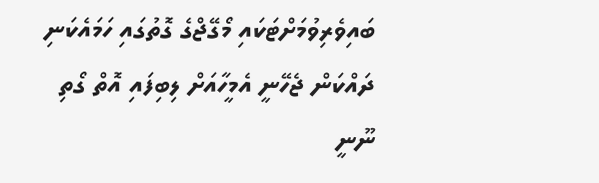ބައިވެރިވުމަށްޓަކައި މޯގޭޖްގެ ގޮތުގައި ހަމައެކަނި ދައްކަން ޖެހޭނީ އެމީހާއަށް ލިބިފައި އޮތް ގޯތި ނޫނީ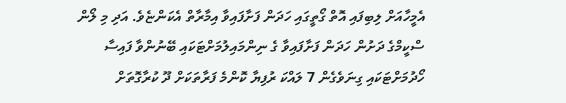އެމީހާއަށް ލިބިފައި އޮތް ގޯތީގައި ހަދަން ފަށާފައިވާ އިމާރާތް އެކަންޏެވެ. އަދި މި ލޯން ސްކީމްގެ ދަށުން ހަދަން ފަށާފައިވާ ގެ ނިންމައިލުމަށްޓަކައި ބޭނުންވާ ފައިސާ ހޯދުމަށްޓަކައި ގިނަވެގެން 7 ލައްކަ ރުފިޔާ ކޮންމެ ފަރާތަކަށް ދޫ ކުރާގޮތަށް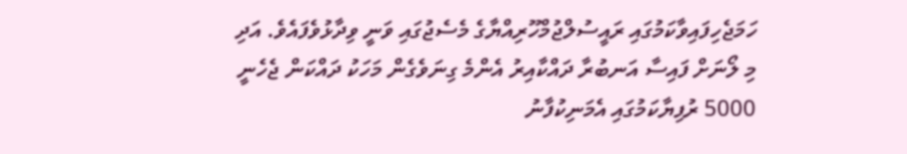ހަމަޖެހިފައިވާކަމުގައި ރައީސުލްޖުމްހޫރިއްޔާގެ މެސެޖުގައި ވަނީ ވިދާޅުވެފައެވެ. އަދި މި ލޯނަށް ފައިސާ އަނބުރާ ދައްކާއިރު އެންމެ ގިނަވެގެން މަހަކު ދައްކަން ޖެހެނީ 5000 ރުފިޔާކަމުގައި އެމަނިކުފާނު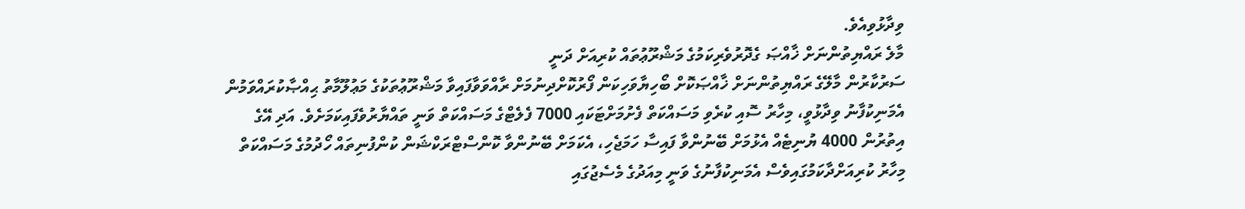ވިދާޅުވިއެވެ.
މާލެ ރައްޔިތުންނަށް ޚާއްޞަ ގެދޮރުވެރިކަމުގެ މަޝްރޫޢުތައް ކުރިއަށް ދަނީ
ސަރުކާރުން މާލޭގެ ރައްޔިތުންނަށް ޚާއްޞަކޮށް ބޯހިޔާވަހިކަން ފޯރުކޮށްދިނުމަށް ރާއްވަވާފައިވާ މަޝްރޫޢުތަކުގެ މަޢުލޫމާތު ޙިއްޞާކުރައްވަމުން އެމަނިކުފާނު ވިދާޅުވީ، މިހާރު ސޮއި ކުރެވި މަސައްކަތް ފެށުމަށްޓަކައި 7000 ފެލެޓްގެ މަސައްކަތް ވަނީ ތައްޔާރުވެފައިކަމަށެވެ. އަދި އޭގެ އިތުރުން 4000 ޔުނިޓެއް އެޅުމަށް ބޭނުންވާ ފައިސާ ހަމަޖެހި، އެކަމަށް ބޭނުންވާ ކޮންސްޓްރަކްޝަން ކުންފުނިތައް ހޯދުމުގެ މަސައްކަތް މިހާރު ކުރިއަށްދާކަމުގައިވެސް އެމަނިކުފާނުގެ ވަނީ މިއަދުގެ މެސެޖުގައި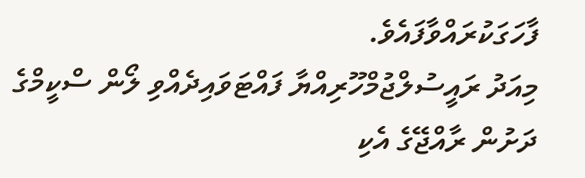ފާހަގަކުރައްވާފައެވެ.
މިއަދު ރައީސުލްޖުމްހޫރިއްޔާ ފައްޓަވައިދެއްވި ލޯން ސްކީމްގެ ދަށުން ރާއްޖޭގެ އެކި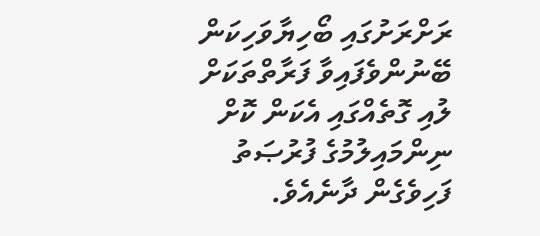ރަށްރަށުގައި ބޯހިޔާވަހިކަން ބޭނުންވެފައިވާ ފަރާތްތަކަށް ލުއި ގޮތެއްގައި އެކަން ކޮށް ނިންމައިލުމުގެ ފުރުޞަތު ފަހިވެގެން ދާނެއެވެ.